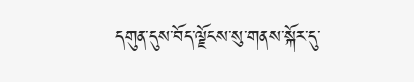དགུན་དུས་བོད་ལྗོངས་སུ་གནས་སྐོར་དུ་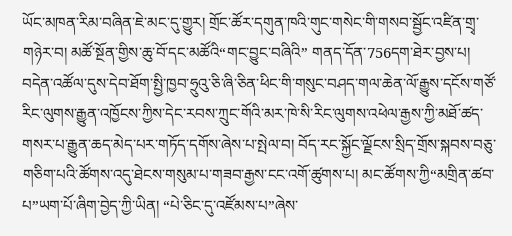ཡོང་མཁན་རིམ་བཞིན་ཇེ་མང་དུ་གྱུར། གྲོང་ཚོར་དགུན་ཁའི་གུང་གསེང་གི་གསབ་སྦྱོང་འཛིན་གྲྭ་གཉེར་བ། མཚོ་སྔོན་གྱིས་ཆུ་བོ་དང་མཚོའི“གང་བྱུང་བཞིའི” གནད་དོན་756དག་ཐེར་བྱས་པ། བདེན་འཚོལ་དུས་དེབ་ཐོག་སྤྱི་ཁྱབ་ཧྲུའུ་ཅི་ཞི་ཅིན་ཕིང་གི་གསུང་བཤད་གལ་ཆེན་ལོ་རྒྱུས་དངོས་གཙོ་རིང་ལུགས་རྒྱུན་འཁྱོངས་ཀྱིས་དེང་རབས་ཀྲུང་གོའི་མར་ཁེ་སི་རིང་ལུགས་འཕེལ་རྒྱས་ཀྱི་མཐོ་ཚད་གསར་པ་རྒྱུན་ཆད་མེད་པར་གཏོད་དགོས་ཞེས་པ་སྤེལ་བ། བོད་རང་སྐྱོང་ལྗོངས་སྲིད་གྲོས་སྐབས་བཅུ་གཅིག་པའི་ཚོགས་འདུ་ཐེངས་གསུམ་པ་གཟབ་རྒྱས་ངང་འགོ་ཚུགས་པ། མང་ཚོགས་ཀྱི“མགྲིན་ཚབ་པ”ཡག་པོ་ཞིག་བྱེད་ཀྱི་ཡིན། “པེ་ཅིང་དུ་འཛོམས་པ”ཞེས་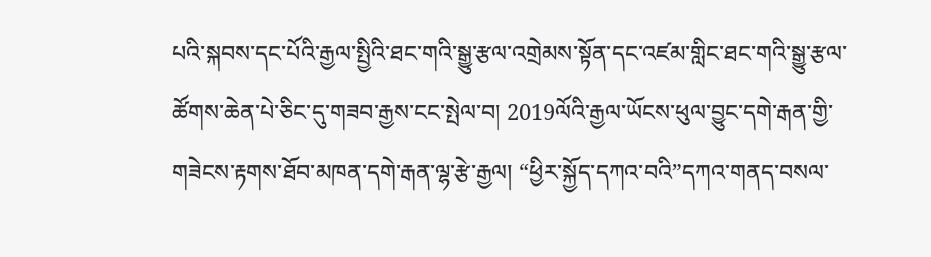པའི་སྐབས་དང་པོའི་རྒྱལ་སྤྱིའི་ཐང་གའི་སྒྱུ་རྩལ་འགྲེམས་སྟོན་དང་འཛམ་གླིང་ཐང་གའི་སྒྱུ་རྩལ་ཚོགས་ཆེན་པེ་ཅིང་དུ་གཟབ་རྒྱས་ངང་སྤེལ་བ། 2019ལོའི་རྒྱལ་ཡོངས་ཕུལ་བྱུང་དགེ་རྒན་གྱི་གཟེངས་རྟགས་ཐོབ་མཁན་དགེ་རྒན་ལྷ་རྩེ་རྒྱལ། “ཕྱིར་སྐྱོད་དཀའ་བའི”དཀའ་གནད་བསལ་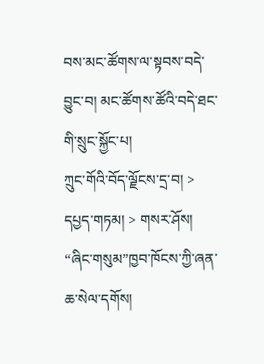བས་མང་ཚོགས་ལ་སྟབས་བདེ་བྱུང་བ། མང་ཚོགས་ཚོའི་བདེ་ཐང་གི་སྲུང་སྐྱོང་པ།
ཀྲུང་གོའི་བོད་ལྗོངས་དྲ་བ། > དཔྱད་གཏམ། > གསར་ཤོས།
“ཞིང་གསུམ”ཁྱབ་ཁོངས་ཀྱི་ཞན་ཆ་སེལ་དགོས།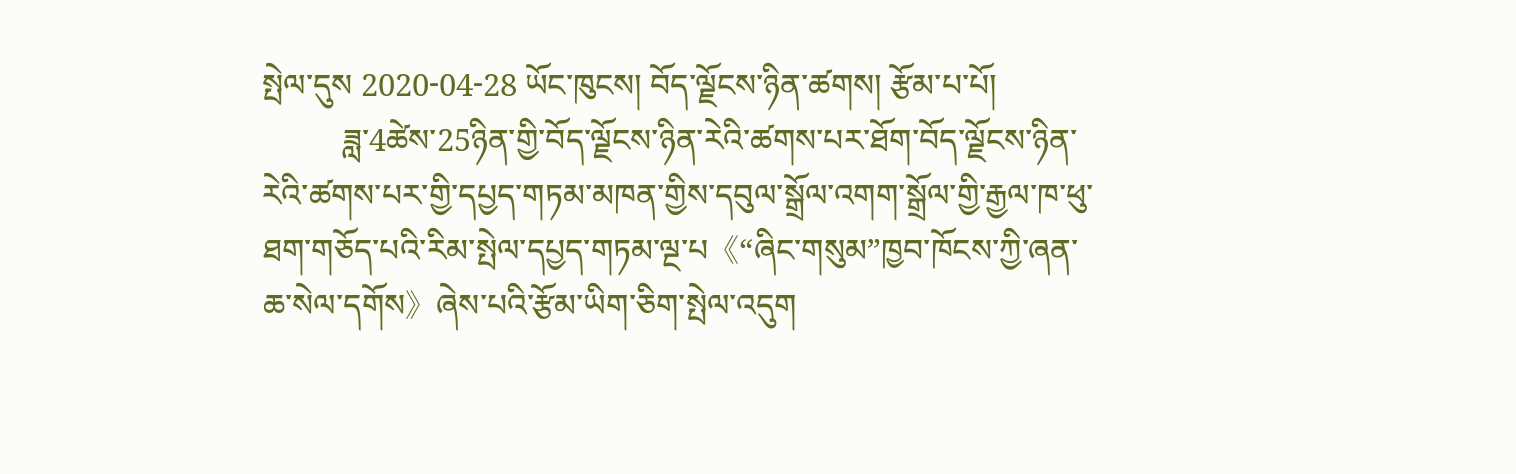སྤེལ་དུས 2020-04-28 ཡོང་ཁུངས། བོད་ལྗོངས་ཉིན་ཚགས། རྩོམ་པ་པོ།
          ཟླ་4ཚེས་25ཉིན་གྱི་བོད་ལྗོངས་ཉིན་རེའི་ཚགས་པར་ཐོག་བོད་ལྗོངས་ཉིན་རེའི་ཚགས་པར་གྱི་དཔྱད་གཏམ་མཁན་གྱིས་དབུལ་སྒྲོལ་འགག་སྒྲོལ་གྱི་རྒྱལ་ཁ་ཕུ་ཐག་གཅོད་པའི་རིམ་སྤེལ་དཔྱད་གཏམ་ལྔ་པ《“ཞིང་གསུམ”ཁྱབ་ཁོངས་ཀྱི་ཞན་ཆ་སེལ་དགོས》ཞེས་པའི་རྩོམ་ཡིག་ཅིག་སྤེལ་འདུག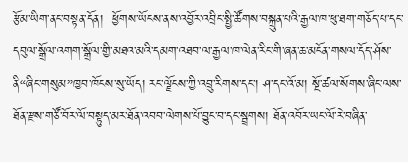རྩོམ་ཡིག་ནང་བསྟན་དོན།  ཕྱོགས་ཡོངས་ནས་འབྱོར་འབྲིང་སྤྱི་ཚོགས་བསྐྲུན་པའི་རྒྱལ་ཁ་ཕུ་ཐག་གཅོད་པ་དང་དབུལ་སྒྲོལ་འགག་སྒྲོལ་གྱི་མཐའ་མའི་དམག་འཐབ་ལ་རྒྱལ་ཁ་ལེན་རིང་གི་ཞན་ཆ་མངོན་གསལ་དོད་ཤོས་ནི“ཞིང་གསུམ”ཁྱབ་ཁོངས་སུ་ཡོད། རང་ལྗོངས་ཀྱི་འབྲུ་རིགས་དང་། ཤ་དང་འོ་མ། སྔོ་ཚལ་སོགས་ཞིང་ལས་ཐོན་རྫས་གཙོ་བོར་ལོ་བསྟུད་མར་ཐོན་འབབ་ལེགས་པོ་བྱུང་བ་དང་སྦྲགས། ཐོན་འབོར་ཡང་ལོ་རེ་བཞིན་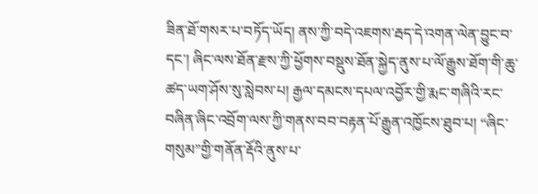ཟིན་ཐོ་གསར་པ་བཏོད་ཡོད། ནས་ཀྱི་བདེ་འཇགས་རྦད་དེ་འགན་ལེན་བྱུང་བ་དང་། ཞིང་ལས་ཐོན་རྫས་ཀྱི་ཕྱོགས་བསྡུས་ཐོན་སྐྱེད་ནུས་པ་ལོ་རྒྱུས་ཐོག་གི་ཆུ་ཚད་ཡག་ཤོས་སུ་སླེབས་པ། རྒྱལ་དམངས་དཔལ་འབྱོར་གྱི་རྨང་གཞིའི་རང་བཞིན་ཞིང་འབྲོག་ལས་ཀྱི་གནས་བབ་བརྟན་པོ་རྒྱུན་འཁྱོངས་ཐུབ་པ། “ཞིང་གསུམ”གྱི་གནོན་རྡོའི་ནུས་པ་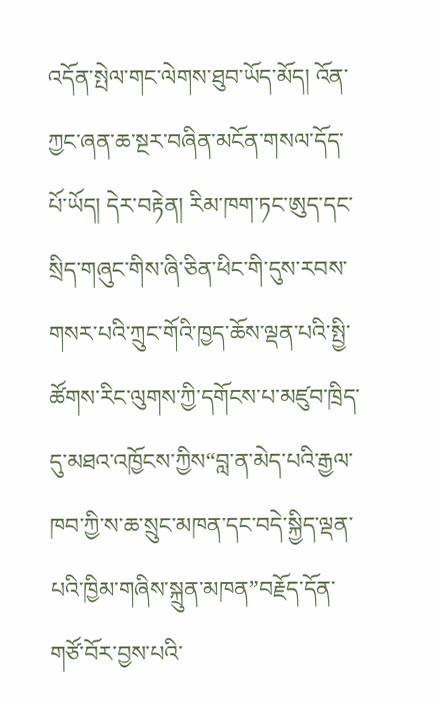འདོན་སྤེལ་གང་ལེགས་ཐུབ་ཡོད་མོད། འོན་ཀྱང་ཞན་ཆ་སྔར་བཞིན་མངོན་གསལ་དོད་པོ་ཡོད། དེར་བརྟེན། རིམ་ཁག་ཏང་ཨུད་དང་སྲིད་གཞུང་གིས་ཞི་ཅིན་ཕིང་གི་དུས་རབས་གསར་པའི་ཀྲུང་གོའི་ཁྱད་ཆོས་ལྡན་པའི་སྤྱི་ཚོགས་རིང་ལུགས་ཀྱི་དགོངས་པ་མཛུབ་ཁྲིད་དུ་མཐའ་འཁྱོངས་ཀྱིས“བླ་ན་མེད་པའི་རྒྱལ་ཁབ་ཀྱི་ས་ཆ་སྲུང་མཁན་དང་བདེ་སྐྱིད་ལྡན་པའི་ཁྱིམ་གཞིས་སྐྲུན་མཁན”བརྗོད་དོན་གཙོ་བོར་བྱས་པའི་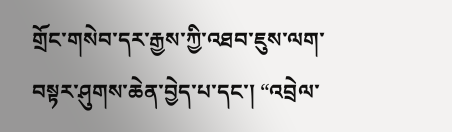གྲོང་གསེབ་དར་རྒྱས་ཀྱི་འཐབ་ཇུས་ལག་བསྟར་ཤུགས་ཆེན་བྱེད་པ་དང་། “འབྲེལ་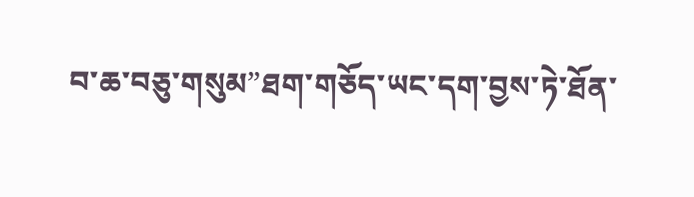བ་ཆ་བཅུ་གསུམ”ཐག་གཅོད་ཡང་དག་བྱས་ཏེ་ཐོན་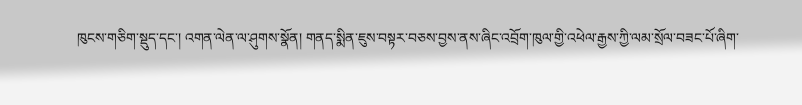ཁུངས་གཅིག་སྡུད་དང་། འགན་ལེན་ལ་ཤུགས་སྣོན། གནད་སྨིན་ཇུས་བསྟར་བཅས་བྱས་ནས་ཞིང་འབྲོག་ཁུལ་གྱི་འཕེལ་རྒྱས་ཀྱི་ལམ་སྲོལ་བཟང་པོ་ཞིག་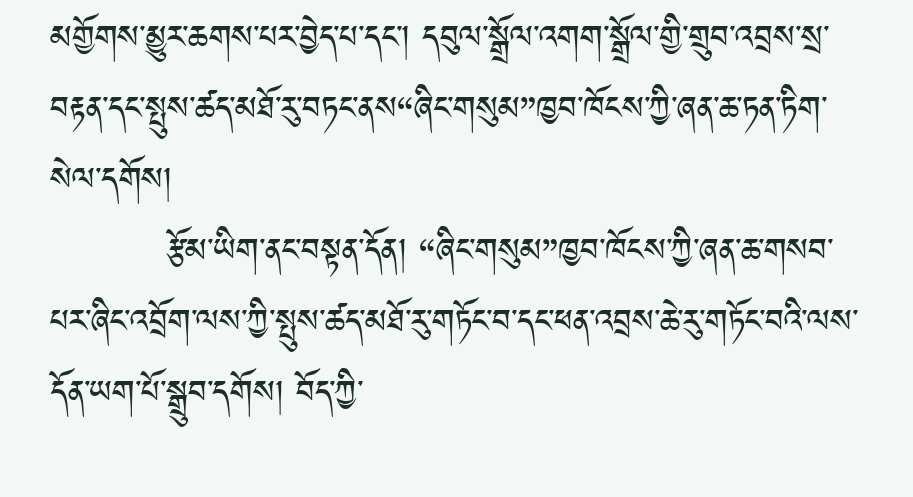མགྱོགས་མྱུར་ཆགས་པར་བྱེད་པ་དང་། དབུལ་སྒྲོལ་འགག་སྒྲོལ་གྱི་གྲུབ་འབྲས་སྲ་བརྟན་དང་སྤུས་ཚད་མཐོ་རུ་བཏང་ནས“ཞིང་གསུམ”ཁྱབ་ཁོངས་ཀྱི་ཞན་ཆ་ཏན་ཏིག་སེལ་དགོས།
          རྩོམ་ཡིག་ནང་བསྟན་དོན། “ཞིང་གསུམ”ཁྱབ་ཁོངས་ཀྱི་ཞན་ཆ་གསབ་པར་ཞིང་འབྲོག་ལས་ཀྱི་སྤུས་ཚད་མཐོ་རུ་གཏོང་བ་དང་ཕན་འབྲས་ཆེ་རུ་གཏོང་བའི་ལས་དོན་ཡག་པོ་སྒྲུབ་དགོས། བོད་ཀྱི་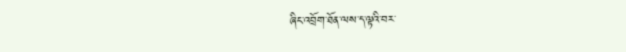ཞིང་འབྲོག་ཐོན་ལས་ད་ལྟའི་བར་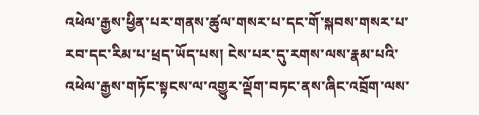འཕེལ་རྒྱས་ཕྱིན་པར་གནས་ཚུལ་གསར་པ་དང་གོ་སྐབས་གསར་པ་རབ་དང་རིམ་པ་ཕྲད་ཡོད་པས། ངེས་པར་དུ་རགས་ལས་རྣམ་པའི་འཕེལ་རྒྱས་གཏོང་སྟངས་ལ་འགྱུར་ལྡོག་བཏང་ནས་ཞིང་འབྲོག་ལས་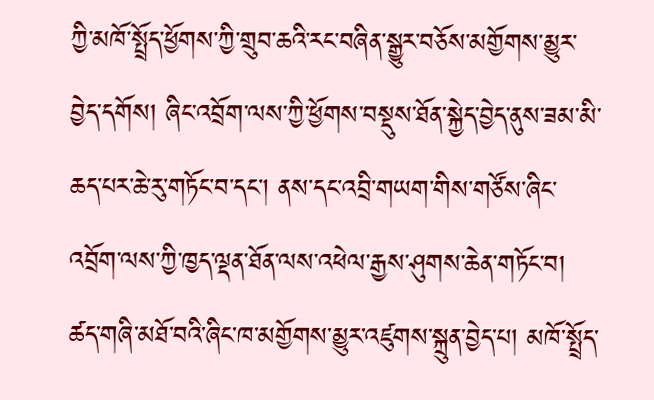ཀྱི་མཁོ་སྤྲོད་ཕྱོགས་ཀྱི་གྲུབ་ཆའི་རང་བཞིན་སྒྱུར་བཅོས་མགྱོགས་མྱུར་བྱེད་དགོས། ཞིང་འབྲོག་ལས་ཀྱི་ཕྱོགས་བསྡུས་ཐོན་སྐྱེད་བྱེད་ནུས་ཟམ་མི་ཆད་པར་ཆེ་རུ་གཏོང་བ་དང་། ནས་དང་འབྲི་གཡག་གིས་གཙོས་ཞིང་འབྲོག་ལས་ཀྱི་ཁྱད་ལྡན་ཐོན་ལས་འཕེལ་རྒྱས་ཤུགས་ཆེན་གཏོང་བ། ཚད་གཞི་མཐོ་བའི་ཞིང་ཁ་མགྱོགས་མྱུར་འཛུགས་སྐྲུན་བྱེད་པ། མཁོ་སྤྲོད་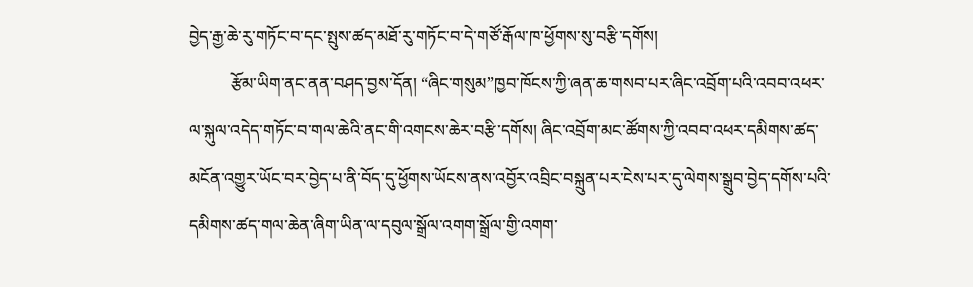བྱེད་རྒྱ་ཆེ་རུ་གཏོང་བ་དང་སྤུས་ཚད་མཐོ་རུ་གཏོང་བ་དེ་གཙོ་རྒོལ་ཁ་ཕྱོགས་སུ་བརྩི་དགོས།
          རྩོམ་ཡིག་ནང་ནན་བཤད་བྱས་དོན། “ཞིང་གསུམ”ཁྱབ་ཁོངས་ཀྱི་ཞན་ཆ་གསབ་པར་ཞིང་འབྲོག་པའི་འབབ་འཕར་ལ་སྐུལ་འདེད་གཏོང་བ་གལ་ཆེའི་ནང་གི་འགངས་ཆེར་བརྩི་དགོས། ཞིང་འབྲོག་མང་ཚོགས་ཀྱི་འབབ་འཕར་དམིགས་ཚད་མངོན་འགྱུར་ཡོང་བར་བྱེད་པ་ནི་བོད་དུ་ཕྱོགས་ཡོངས་ནས་འབྱོར་འབྲིང་བསྐྲུན་པར་ངེས་པར་དུ་ལེགས་སྒྲུབ་བྱེད་དགོས་པའི་དམིགས་ཚད་གལ་ཆེན་ཞིག་ཡིན་ལ་དབུལ་སྒྲོལ་འགག་སྒྲོལ་གྱི་འགག་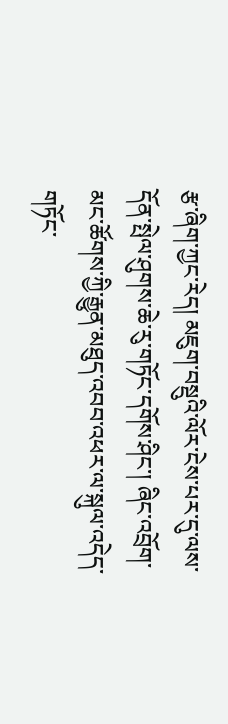རྩ་ཞིག་ཀྱང་རེད། མཇུག་བསྡུའི་ལོར་ངེས་པར་དུ་ལས་དོན་སྤེལ་ཤུགས་ཆེ་རུ་གཏོང་དགོས་ཤིང་། ཞིང་འབྲོག་མང་ཚོགས་ཀྱི་རྒྱུན་མཐུད་འབབ་འཕར་ལ་སྐུལ་འདེད་གཏོང་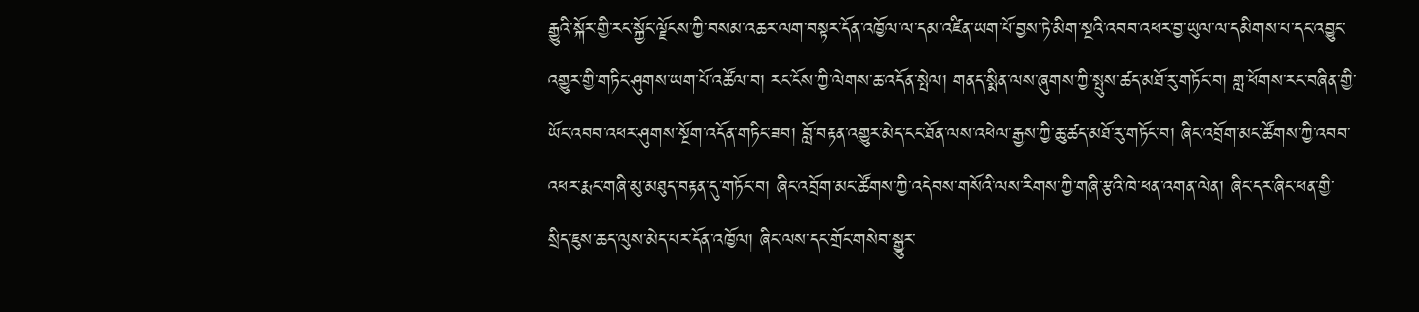རྒྱུའི་སྐོར་གྱི་རང་སྐྱོང་ལྗོངས་ཀྱི་བསམ་འཆར་ལག་བསྟར་དོན་འཁྱོལ་ལ་དམ་འཛིན་ཡག་པོ་བྱས་ཏེ་མིག་སྔའི་འབབ་འཕར་བྱ་ཡུལ་ལ་དམིགས་པ་དང་འབྱུང་འགྱུར་གྱི་གཏིང་ཤུགས་ཡག་པོ་འཚོལ་བ། རང་ངོས་ཀྱི་ལེགས་ཆ་འདོན་སྤེལ། གནད་སྨིན་ལས་ཞུགས་ཀྱི་སྤུས་ཚད་མཐོ་རུ་གཏོང་བ། གླ་ཕོགས་རང་བཞིན་གྱི་ཡོང་འབབ་འཕར་ཤུགས་སྔོག་འདོན་གཏིང་ཟབ། བློ་བརྟན་འགྱུར་མེད་ངང་ཐོན་ལས་འཕེལ་རྒྱས་ཀྱི་ཆུ་ཚད་མཐོ་རུ་གཏོང་བ། ཞིང་འབྲོག་མང་ཚོགས་ཀྱི་འབབ་འཕར་རྨང་གཞི་མུ་མཐུད་བརྟན་དུ་གཏོང་བ། ཞིང་འབྲོག་མང་ཚོགས་ཀྱི་འདེབས་གསོའི་ལས་རིགས་ཀྱི་གཞི་རྩའི་ཁེ་ཕན་འགན་ལེན། ཞིང་དར་ཞིང་ཕན་གྱི་སྲིད་ཇུས་ཆད་ལུས་མེད་པར་དོན་འཁྱོལ། ཞིང་ལས་དང་གྲོང་གསེབ་སྒྱུར་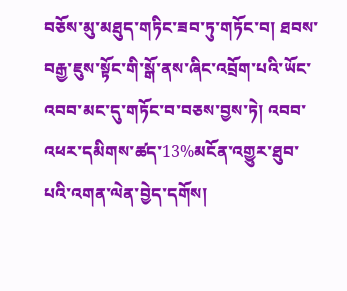བཅོས་མུ་མཐུད་གཏིང་ཟབ་ཏུ་གཏོང་བ། ཐབས་བརྒྱ་ཇུས་སྟོང་གི་སྒོ་ནས་ཞིང་འབྲོག་པའི་ཡོང་འབབ་མང་དུ་གཏོང་བ་བཅས་བྱས་ཏེ། འབབ་འཕར་དམིགས་ཚད་13%མངོན་འགྱུར་ཐུབ་པའི་འགན་ལེན་བྱེད་དགོས།